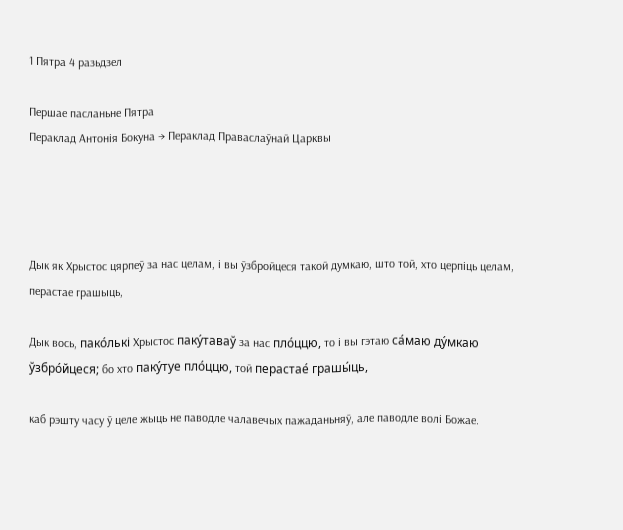1 Пятра 4 разьдзел

Першае пасланьне Пятра
Пераклад Антонія Бокуна → Пераклад Праваслаўнай Царквы




Дык як Хрыстос цярпеў за нас целам, і вы ўзбройцеся такой думкаю, што той, хто церпіць целам, перастае грашыць,

Дык вось, пако́лькі Хрыстос паку́таваў за нас пло́ццю, то і вы гэтаю са́маю ду́мкаю ўзбро́йцеся; бо хто паку́туе пло́ццю, той перастае́ грашы́ць,

каб рэшту часу ў целе жыць не паводле чалавечых пажаданьняў, але паводле волі Божае.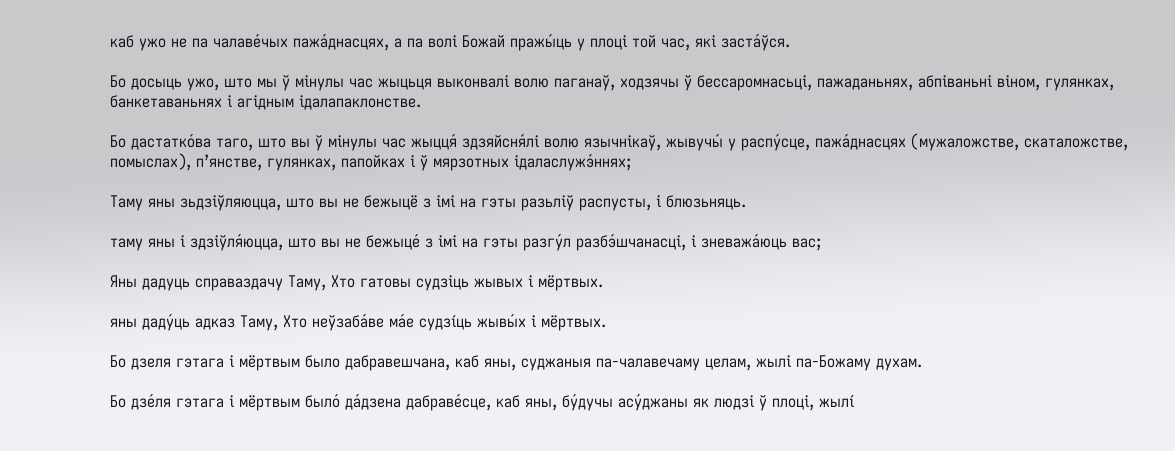каб ужо не па чалаве́чых пажа́днасцях, а па волі Божай пражы́ць у плоці той час, які заста́ўся.

Бо досыць ужо, што мы ў мінулы час жыцьця выконвалі волю паганаў, ходзячы ў бессаромнасьці, пажаданьнях, абпіваньні віном, гулянках, банкетаваньнях і агідным ідалапаклонстве.

Бо дастатко́ва таго, што вы ў мінулы час жыцця́ здзяйсня́лі волю язычнікаў, жывучы́ у распу́сце, пажа́днасцях (мужаложстве, скаталожстве, помыслах), п’янстве, гулянках, папойках і ў мярзотных ідаласлужэ́ннях;

Таму яны зьдзіўляюцца, што вы не бежыцё з імі на гэты разьліў распусты, і блюзьняць.

таму яны і здзіўля́юцца, што вы не бежыце́ з імі на гэты разгу́л разбэ́шчанасці, і зневажа́юць вас;

Яны дадуць справаздачу Таму, Хто гатовы судзіць жывых і мёртвых.

яны даду́ць адказ Таму, Хто неўзаба́ве ма́е судзíць жывы́х і мёртвых.

Бо дзеля гэтага і мёртвым было дабравешчана, каб яны, суджаныя па-чалавечаму целам, жылі па-Божаму духам.

Бо дзе́ля гэтага і мёртвым было́ да́дзена дабраве́сце, каб яны, бу́дучы асу́джаны як людзі ў плоці, жылí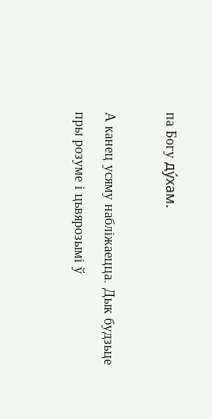па Богу ду́хам.

А канец усяму набліжаецца. Дык будзьце пры розуме і цьвярозымі ў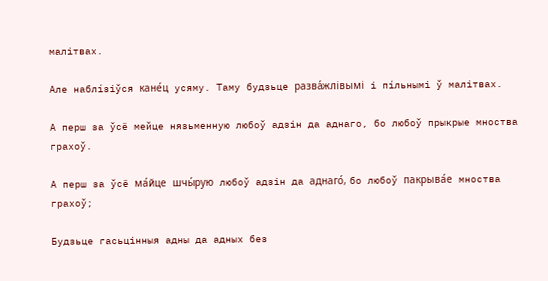малітвах.

Але наблíзіўся кане́ц усяму. Таму будзьце разва́жлівымі і пíльнымі ў малітвах.

А перш за ўсё мейце нязьменную любоў адзін да аднаго, бо любоў прыкрые мноства грахоў.

А перш за ўсё ма́йце шчы́рую любоў адзін да аднаго́, бо любоў пакрыва́е мноства грахоў;

Будзьце гасьцінныя адны да адных без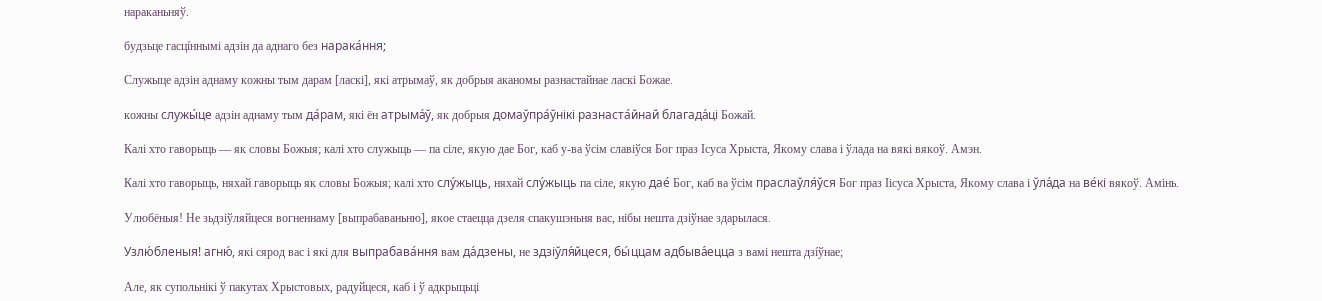нараканьняў.

будзьце гасцíннымі адзін да аднаго без нарака́ння;

Служыце адзін аднаму кожны тым дарам [ласкі], які атрымаў, як добрыя аканомы разнастайнае ласкі Божае.

кожны служы́це адзін аднаму тым да́рам, які ён атрыма́ў, як добрыя домаўпра́ўнікі разнаста́йнай благада́ці Божай.

Калі хто гаворыць — як словы Божыя; калі хто служыць — па сіле, якую дае Бог, каб у-ва ўсім славіўся Бог праз Ісуса Хрыста, Якому слава і ўлада на вякі вякоў. Амэн.

Калі хто гаворыць, няхай гаворыць як словы Божыя; калі хто слу́жыць, няхай слу́жыць па сіле, якую дае́ Бог, каб ва ўсім праслаўля́ўся Бог праз Іісуса Хрыста, Якому слава і ўла́да на ве́кі вякоў. Амінь.

Улюбёныя! Не зьдзіўляйцеся вогненнаму [выпрабаваньню], якое стаецца дзеля спакушэньня вас, нібы нешта дзіўнае здарылася.

Узлю́бленыя! агню́, які сярод вас і які для выпрабава́ння вам да́дзены, не здзіўля́йцеся, бы́ццам адбыва́ецца з вамі нешта дзíўнае;

Але, як супольнікі ў пакутах Хрыстовых, радуйцеся, каб і ў адкрыцьці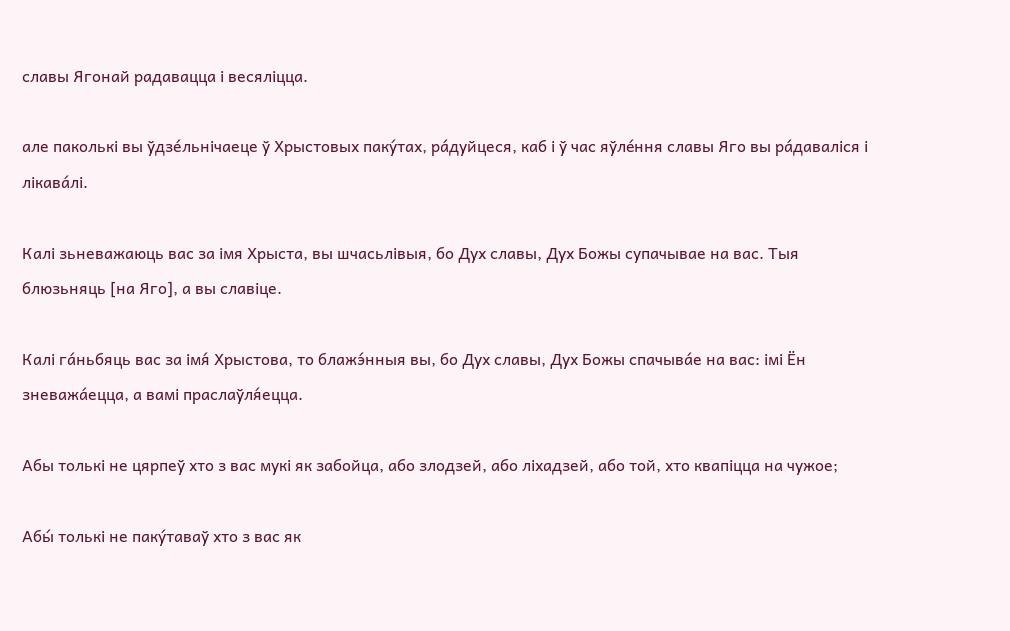славы Ягонай радавацца і весяліцца.

але паколькі вы ўдзе́льнічаеце ў Хрыстовых паку́тах, ра́дуйцеся, каб і ў час яўле́ння славы Яго вы ра́даваліся і лікава́лі.

Калі зьневажаюць вас за імя Хрыста, вы шчасьлівыя, бо Дух славы, Дух Божы супачывае на вас. Тыя блюзьняць [на Яго], а вы славіце.

Калі га́ньбяць вас за імя́ Хрыстова, то блажэ́нныя вы, бо Дух славы, Дух Божы спачыва́е на вас: імі Ён зневажа́ецца, а вамі праслаўля́ецца.

Абы толькі не цярпеў хто з вас мукі як забойца, або злодзей, або ліхадзей, або той, хто квапіцца на чужое;

Абы́ толькі не паку́таваў хто з вас як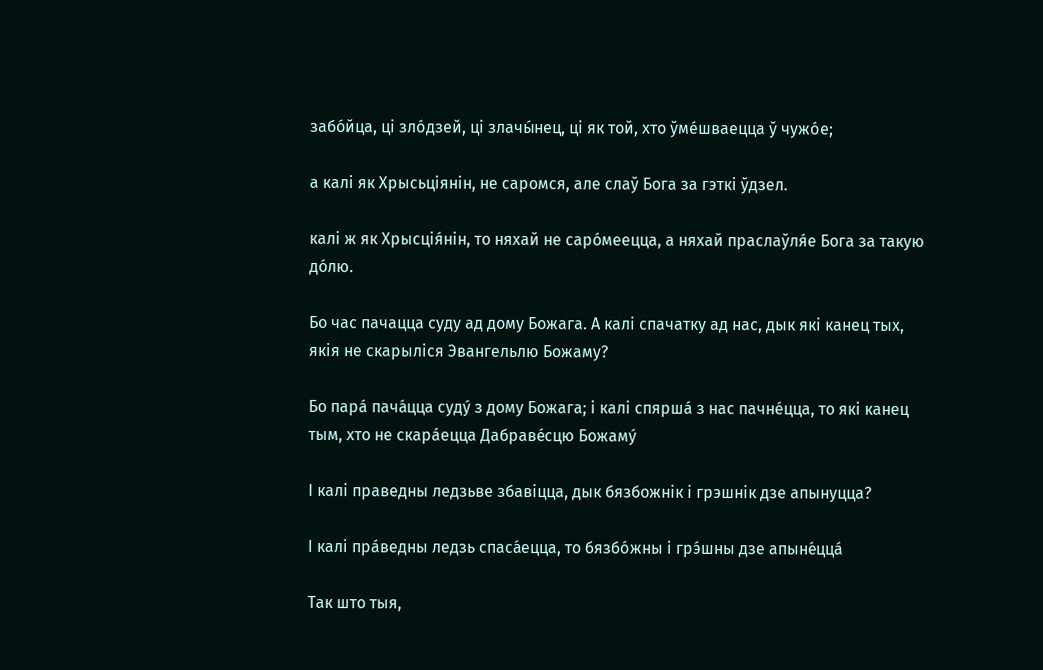забо́йца, ці зло́дзей, ці злачы́нец, ці як той, хто ўме́шваецца ў чужо́е;

а калі як Хрысьціянін, не саромся, але слаў Бога за гэткі ўдзел.

калі ж як Хрысція́нін, то няхай не саро́меецца, а няхай праслаўля́е Бога за такую до́лю.

Бо час пачацца суду ад дому Божага. А калі спачатку ад нас, дык які канец тых, якія не скарыліся Эвангельлю Божаму?

Бо пара́ пача́цца суду́ з дому Божага; і калі спярша́ з нас пачне́цца, то які канец тым, хто не скара́ецца Дабраве́сцю Божаму́

І калі праведны ледзьве збавіцца, дык бязбожнік і грэшнік дзе апынуцца?

І калі пра́ведны ледзь спаса́ецца, то бязбо́жны і грэ́шны дзе апыне́цца́

Так што тыя,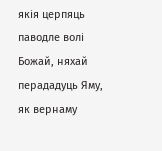якія церпяць паводле волі Божай, няхай перададуць Яму, як вернаму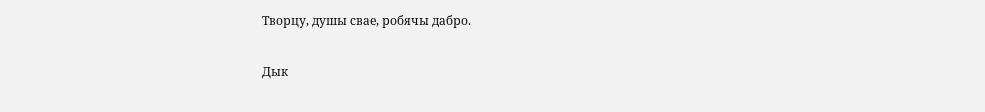Творцу, душы свае, робячы дабро.

Дык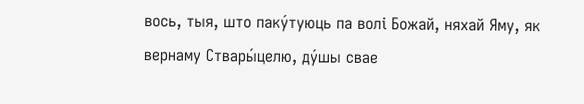вось, тыя, што паку́туюць па волі Божай, няхай Яму, як вернаму Ствары́целю, ду́шы свае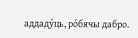аддаду́ць, ро́бячы дабро.